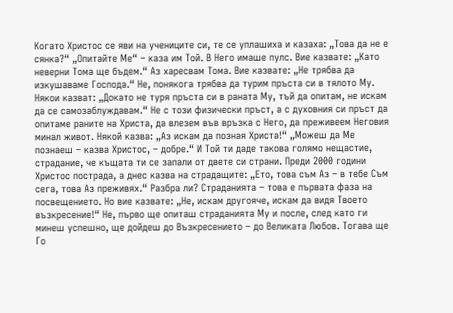Когато Христос се яви на учениците си, те се уплашиха и казаха: „Това да не е сянка?“ „Опитайте Ме“ – каза им Той. В Него имаше пулс. Вие казвате: „Като неверни Тома ще бъдем.“ Аз харесвам Тома. Вие казвате: „Не трябва да изкушаваме Господа.“ Не, понякога трябва да турим пръста си в тялото Му. Някои казват: „Докато не туря пръста си в раната Му, тъй да опитам, не искам да се самозаблуждавам.“ Не с този физически пръст, а с духовния си пръст да опитаме раните на Христа, да влезем във връзка с Него, да преживеем Неговия минал живот. Някой казва: „Аз искам да позная Христа!“ „Можеш да Ме познаеш – казва Христос, – добре.“ И Той ти даде такова голямо нещастие, страдание, че къщата ти се запали от двете си страни. Преди 2000 години Христос пострада, а днес казва на страдащите: „Ето, това съм Аз – в тебе Съм сега, това Аз преживях.“ Разбра ли? Страданията – това е първата фаза на посвещението. Но вие казвате: „Не, искам другояче, искам да видя Твоето възкресение!“ Не, първо ще опиташ страданията Му и после, след като ги минеш успешно, ще дойдеш до Възкресението – до Великата Любов. Тогава ще Го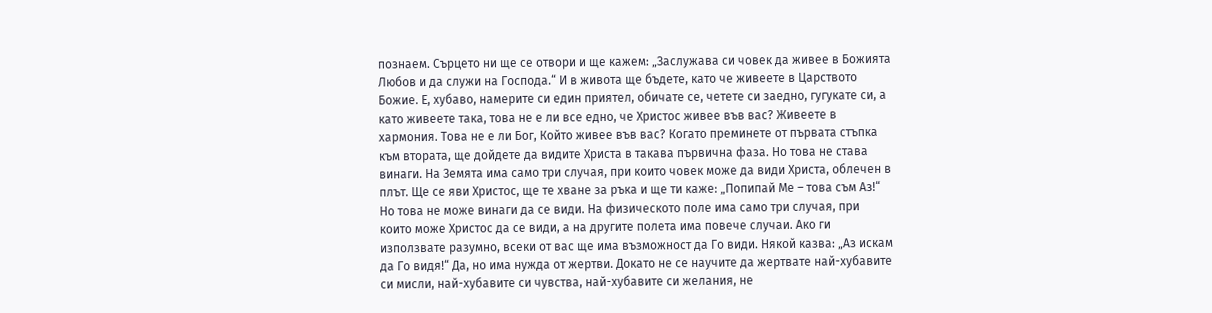познаем. Сърцето ни ще се отвори и ще кажем: „Заслужава си човек да живее в Божията Любов и да служи на Господа.“ И в живота ще бъдете, като че живеете в Царството Божие. Е, хубаво, намерите си един приятел, обичате се, четете си заедно, гугукате си, а като живеете така, това не е ли все едно, че Христос живее във вас? Живеете в хармония. Това не е ли Бог, Който живее във вас? Когато преминете от първата стъпка към втората, ще дойдете да видите Христа в такава първична фаза. Но това не става винаги. На Земята има само три случая, при които човек може да види Христа, облечен в плът. Ще се яви Христос, ще те хване за ръка и ще ти каже: „Попипай Ме – това съм Аз!“ Но това не може винаги да се види. На физическото поле има само три случая, при които може Христос да се види, а на другите полета има повече случаи. Ако ги използвате разумно, всеки от вас ще има възможност да Го види. Някой казва: „Аз искам да Го видя!“ Да, но има нужда от жертви. Докато не се научите да жертвате най-хубавите си мисли, най-хубавите си чувства, най-хубавите си желания, не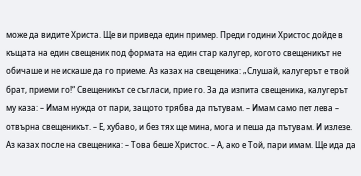може да видите Христа. Ще ви приведа един пример. Преди години Христос дойде в къщата на един свещеник под формата на един стар калугер, когото свещеникът не обичаше и не искаше да го приеме. Аз казах на свещеника: „Слушай, калугерът е твой брат, приеми го!“ Свещеникът се съгласи, прие го. За да изпита свещеника, калугерът му каза: – Имам нужда от пари, защото трябва да пътувам. – Имам само пет лева – отвърна свещеникът. – Е, хубаво, и без тях ще мина, мога и пеша да пътувам. И излезе. Аз казах после на свещеника: – Това беше Христос. – А, ако е Той, пари имам. Ще ида да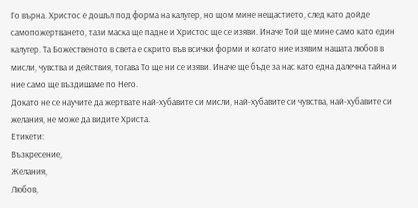Го върна. Христос е дошъл под форма на калугер, но щом мине нещастието, след като дойде самопожертването, тази маска ще падне и Христос ще се изяви. Иначе Той ще мине само като един калугер. Та Божественото в света е скрито във всички форми и когато ние изявим нашата любов в мисли, чувства и действия, тогава То ще ни се изяви. Иначе ще бъде за нас като една далечна тайна и ние само ще въздишаме по Него.
Докато не се научите да жертвате най-хубавите си мисли, най-хубавите си чувства, най-хубавите си желания, не може да видите Христа.
Етикети:
Възкресение,
Желания,
Любов,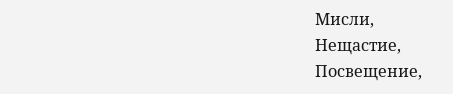Мисли,
Нещастие,
Посвещение,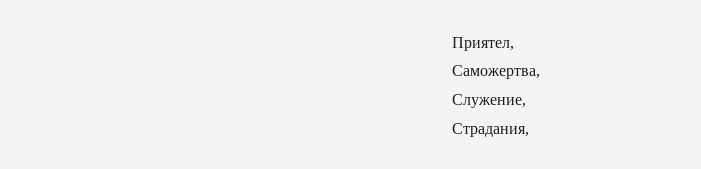Приятел,
Саможертва,
Служение,
Страдания,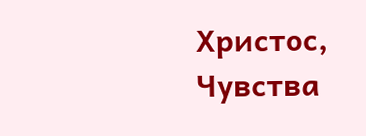Христос,
Чувства